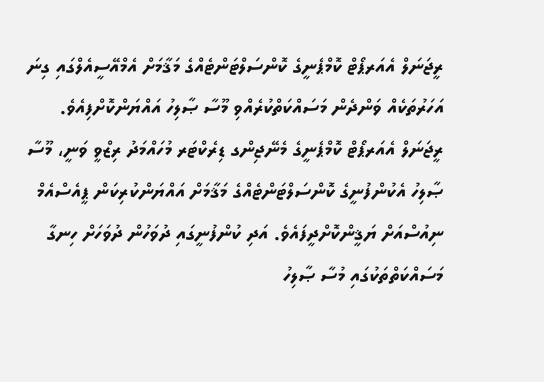ރީޖަނަލް އެއަރޕޯޓް ކޮމްޕެނީގެ ކޮންސަލްޓަންޓެއްގެ މަޤާމަށް އެމްއޭސީއެލްގައި ގިނަ އަހަރުތަކެއް ވަންދެން މަސައްކަތްކުރެއްވި މޫސާ ޞާލިހު އައްޔަންކޮށްފިއެވެ.
ރީޖަނަލް އެއަރޕޯޓް ކޮމްޕެނީގެ މެނޭޖިންގ ޑިރެކްޓަރ މުހައްމަދު ރިޒްވީ ވަނީ، މޫސާ ޞާލިހު އެކުންފުނީގެ ކޮންސަލްޓަންޓެއްގެ މަޤާމަށް އައްޔަންކުރިކަން ޕީއެސްއެމް ނިއުސްއަށް ޔަޤީންކޮށްދީފައެވެ. އަދި ކުންފުނީގައި ދުވަހުން ދުވަހަށް ހިނގާ މަސައްކަތްތަކުގައި މުސާ ޞާލިހު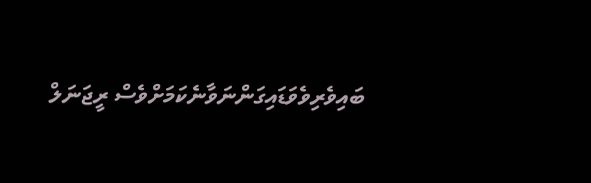ބައިވެރިވެވަޑައިގަންނަވާނެކަމަށްވެސް ރީޖަނަލް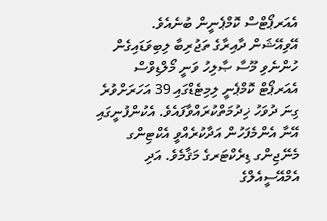އެއަރޕޯޓްސް ކޮމްޕެނީން ބުނެއެވެ.
އޭވިއޭޝަން ދާއިރާގެ ތަޖުރިބާ ލިބިވަޑައިގެން ހުންނެވި މޫސާ ޞާލިހު ވަނީ މޯލްޑިވްސް އެއަރޕޯޓް ކޮމްޕެނީ ލިމިޓެޑްގައި 39 އަހަރަށްވުރެ ގިނަ ދުވަހު ޚިދުމަތްކުރައްވާފައެވެ. އެކުންފުނީގައި އޭނާ އެންމެފަހުން އަދާކުރެއްވީ އެކްޓިންގ މެނޭޖިންގ ޑިރެކްޓަރގެ މަޤާމެވެ. އަދި އެމްއޭސީއެލްގެ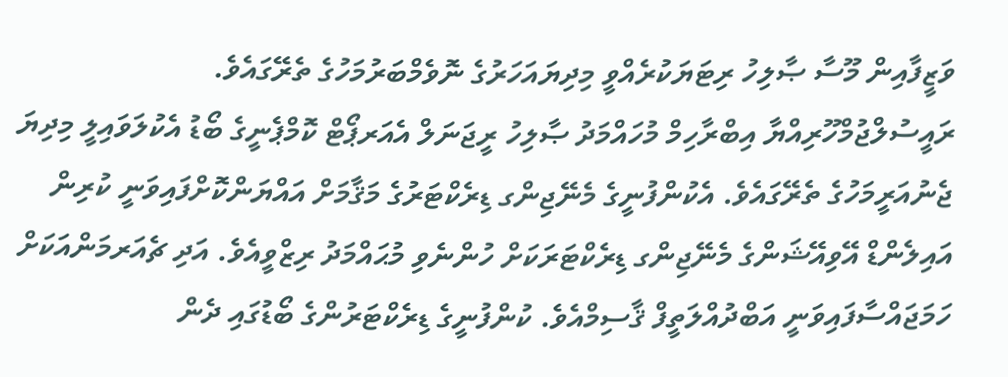ވަޒީފާއިން މޫސާ ޞާލިހު ރިޓަޔަކުރެއްވީ މިދިޔައަހަރުގެ ނޮވެމްބަރުމަހުގެ ތެރޭގައެވެ.
ރައީސުލްޖުމްހޫރިއްޔާ އިބްރާހިމް މުހައްމަދު ޞާލިހު ރީޖަނަލް އެއަރޕޯޓް ކޮމްޕެނީގެ ބޯޑު އެކުލަވައިލީ މިދިޔަ ޖެނުއަރީމަހުގެ ތެރޭގައެވެ. އެކުންފުނީގެ މެނޭޖިންގ ޑިރެކްޓަރުގެ މަޤާމަށް އައްޔަންކޮށްފައިވަނީ ކުރިން އައިލެންޑް އޭވިއޭޝަންގެ މެނޭޖިންގ ޑިރެކްޓަރަކަށް ހުންނެވި މުޙައްމަދު ރިޒްވީއެވެ. އަދި ޗެއަރމަންއަކަށް ހަމަޖައްސާފައިވަނީ އަބްދުއްލަތީފް ޤާސިމްއެވެ. ކުންފުނީގެ ޑިރެކްޓަރުންގެ ބޯޑުގައި ދެން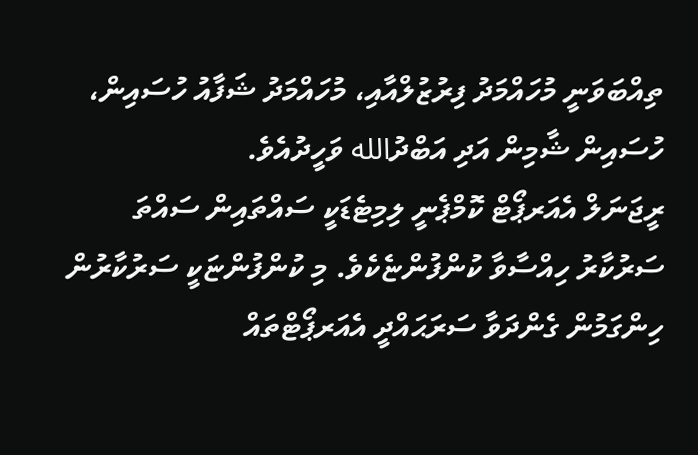ތިއްބަވަނީ މުހައްމަދު ފިރުޒުލްއާއި، މުހައްމަދު ޝަފާއު ހުސައިން، ހުސައިން ޝާމިން އަދި އަބްދުالله ވަހީދުއެވެ.
ރީޖަނަލް އެއަރޕޯޓް ކޮމްޕެނީ ލިމިޓެޑަކީ ސައްތައިން ސައްތަ ސަރުކާރު ހިއްސާވާ ކުންފުންޏެކެވެ. މި ކުންފުންޏަކީ ސަރުކާރުން ހިންގަމުން ގެންދަވާ ސަރަޙައްދީ އެއަރޕޯޓްތައް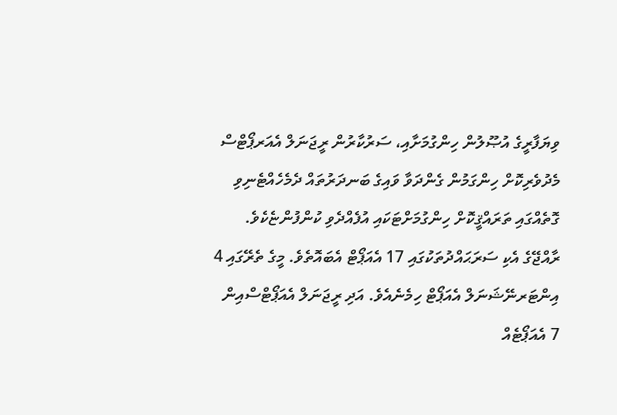ވިޔަފާރީގެ އުޞޫލުން ހިންގުމަށާއި، ސަރުކާރުން ރީޖަނަލް އެއަރޕޯޓްސް މެދުވެރިކޮށް ހިންގަމުން ގެންދަވާ ވައިގެ ބަނދަރުތައް ދެމެހެއްޓެނިވި ގޮތެއްގައި ތަރައްޤީކޮށް ހިންގުމަށްޓަކައި އުފެއްދެވި ކުންފުންޏެކެވެ.
ރާއްޖޭގެ އެކި ސަރަޙައްދުތަކުގައި 17 އެއަޕޯޓް އެބައޮތެވެ. މީގެ ތެރޭގައި 4 އިންޓަރނޭޝަނަލް އެއަޕޯޓް ހިމެނެއެވެ. އަދި ރީޖަނަލް އެއަޕޯޓްސްއިން 7 އެއަޕޯޓެއް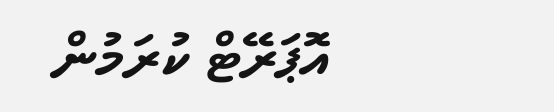އޮޕަރޭޓް ކުރަމުން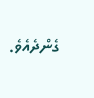ގެންދެއެވެ.